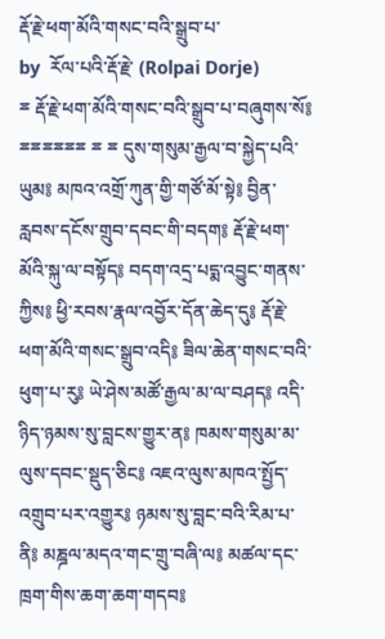རྡོ་རྗེ་ཕག་མོའི་གསང་བའི་སྒྲུབ་པ་
by  རོལ་པའི་རྡོ་རྗེ་ (Rolpai Dorje)
ྈ རྡོ་རྗེ་ཕག་མོའི་གསང་བའི་སྒྲུབ་པ་བཞུགས་སོ༔ ྈྈྈྈྈྈ ྈ ྈ དུས་གསུམ་རྒྱལ་བ་སྐྱེད་པའི་ཡུམ༔ མཁའ་འགྲོ་ཀུན་གྱི་གཙོ་མོ་སྟེ༔ བྱིན་རླབས་དངོས་གྲུབ་དབང་གི་བདག༔ རྡོ་རྗེ་ཕག་མོའི་སྐུ་ལ་བསྟོད༔ བདག་འདྲ་པདྨ་འབྱུང་གནས་ཀྱིས༔ ཕྱི་རབས་རྣལ་འབྱོར་དོན་ཆེད་དུ༔ རྡོ་རྗེ་ཕག་མོའི་གསང་སྒྲུབ་འདི༔ ཟིལ་ཆེན་གསང་བའི་ཕུག་པ་རུ༔ ཡེ་ཤེས་མཚོ་རྒྱལ་མ་ལ་བཤད༔ འདི་ཉིད་ཉམས་སུ་བླངས་གྱུར་ན༔ ཁམས་གསུམ་མ་ལུས་དབང་སྡུད་ཅིང༔ འཇའ་ལུས་མཁའ་སྤྱོད་འགྲུབ་པར་འགྱུར༔ ཉམས་སུ་བླང་བའི་རིམ་པ་ནི༔ མཎྜལ་མདའ་གང་གྲུ་བཞི་ལ༔ མཚལ་དང་ཁྲག་གིས་ཆག་ཆག་གདབ༔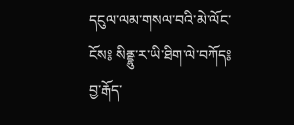དངུལ་ལམ་གསལ་བའི་མེ་ལོང་ངོས༔ སིནྡྷུ་ར་ཡི་ཐིག་ལེ་བཀོད༔ བྱ་རྒོད་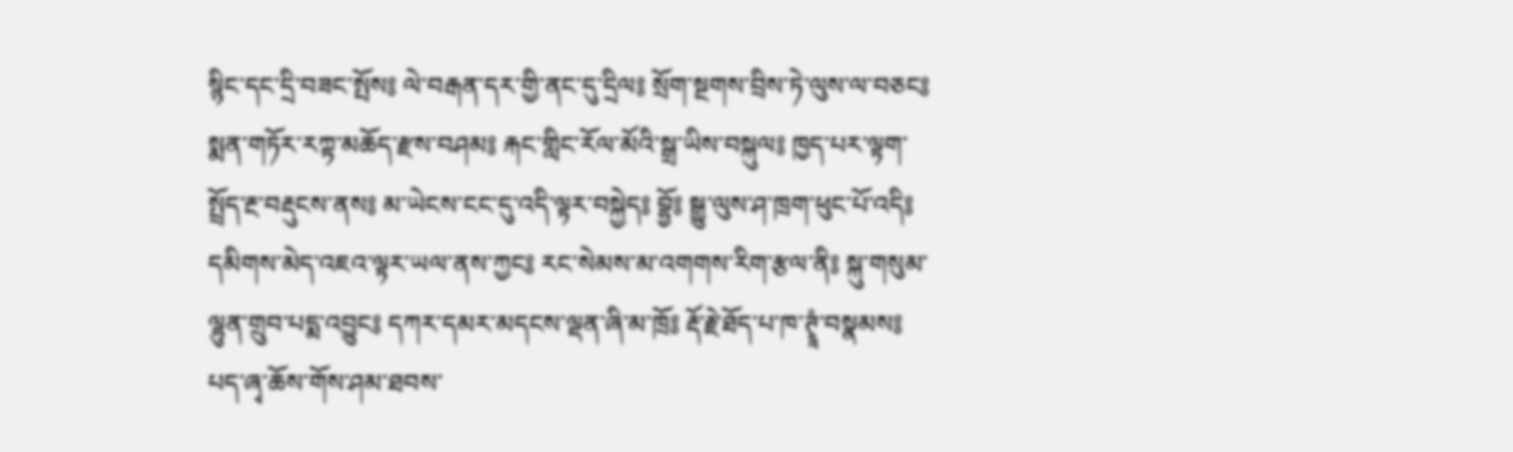སྙིང་དང་དྲི་བཟང་སྤོས༔ ལེ་བརྒན་དར་གྱི་ནང་དུ་དྲིལ༔ སྲོག་སྔགས་བྲིས་ཏེ་ལུས་ལ་བཅང༔ སྨན་གཏོར་རཀྟ་མཆོད་རྫས་བཤམ༔ རྐང་གླིང་རོལ་མོའི་སྒྲ་ཡིས་བསྐུལ༔ ཁྱད་པར་ལྟག་སྤྲོད་རྔ་བརྡུངས་ནས༔ མ་ཡེངས་ངང་དུ་འདི་ལྟར་བསྐྱེད༔ བྷྱོ༔ སྒྱུ་ལུས་ཤ་ཁྲག་ཕུང་པོ་འདི༔ དམིགས་མེད་འཇའ་ལྟར་ཡལ་ནས་ཀྱང༔ རང་སེམས་མ་འགགས་རིག་རྩལ་ནི༔ སྐུ་གསུམ་ལྷུན་གྲུབ་པདྨ་འབྱུང༔ དཀར་དམར་མདངས་ལྡན་ཞི་མ་ཁྲོ༔ རྡོ་རྗེ་ཐོད་པ་ཁ་ཊྭཱཾ་བསྣམས༔ པད་ཞྭ་ཆོས་གོས་ཤམ་ཐབས་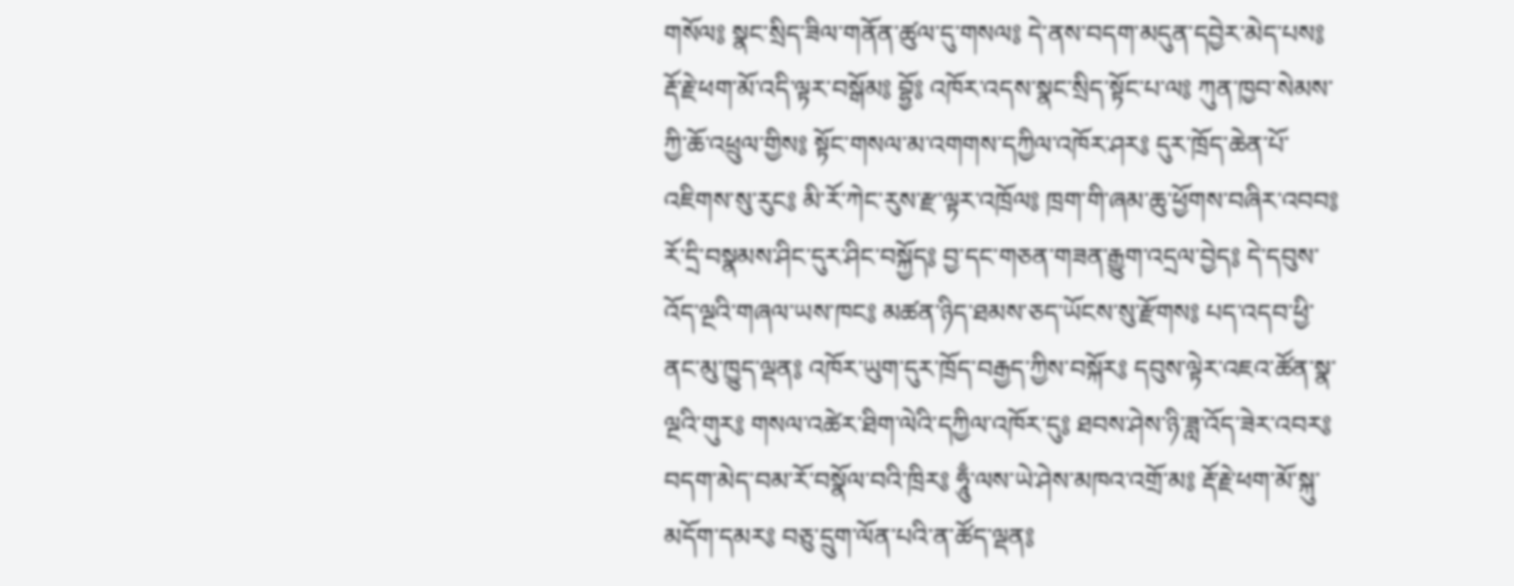གསོལ༔ སྣང་སྲིད་ཟིལ་གནོན་ཚུལ་དུ་གསལ༔ དེ་ནས་བདག་མདུན་དབྱེར་མེད་པས༔ རྡོ་རྗེ་ཕག་མོ་འདི་ལྟར་བསྒོམ༔ བྷྱོ༔ འཁོར་འདས་སྣང་སྲིད་སྟོང་པ་ལ༔ ཀུན་ཁྱབ་སེམས་ཀྱི་ཆོ་འཕྲུལ་གྱིས༔ སྟོང་གསལ་མ་འགགས་དཀྱིལ་འཁོར་ཤར༔ དུར་ཁྲོད་ཆེན་པོ་འཇིགས་སུ་རུང༔ མི་རོ་ཀེང་རུས་རྫ་ལྟར་འཁྲོལ༔ ཁྲག་གི་ཞམ་ཆུ་ཕྱོགས་བཞིར་འབབ༔ རོ་དྲི་བསྣམས་ཤིང་དུར་ཤིང་བསྐྱོད༔ བྱ་དང་གཅན་གཟན་རྒྱུག་འདྲལ་བྱེད༔ དེ་དབུས་འོད་ལྔའི་གཞལ་ཡས་ཁང༔ མཚན་ཉིད་ཐམས་ཅད་ཡོངས་སུ་རྫོགས༔ པད་འདབ་ཕྱི་ནང་མུ་ཁྱུད་ལྡན༔ འཁོར་ཡུག་དུར་ཁྲོད་བརྒྱད་ཀྱིས་བསྐོར༔ དབུས་ལྟེར་འཇའ་ཚོན་སྣ་ལྔའི་གུར༔ གསལ་འཚེར་ཐིག་ལེའི་དཀྱིལ་འཁོར་དུ༔ ཐབས་ཤེས་ཉི་ཟླ་འོད་ཟེར་འབར༔ བདག་མེད་བམ་རོ་བསྣོལ་བའི་ཁྲིར༔ ཧཱུྃ་ལས་ཡེ་ཤེས་མཁའ་འགྲོ་མ༔ རྡོ་རྗེ་ཕག་མོ་སྐུ་མདོག་དམར༔ བཅུ་དྲུག་ལོན་པའི་ན་ཚོད་ལྡན༔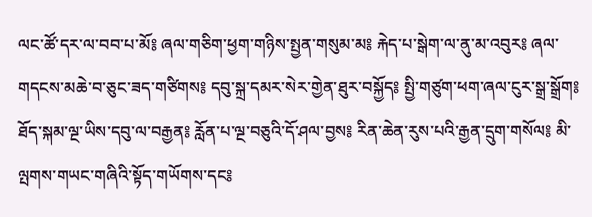ལང་ཚོ་དར་ལ་བབ་པ་མོ༔ ཞལ་གཅིག་ཕྱག་གཉིས་སྤྱན་གསུམ་མ༔ རྐེད་པ་སྒེག་ལ་ནུ་མ་འབུར༔ ཞལ་གདངས་མཆེ་བ་ཅུང་ཟད་གཙིགས༔ དབུ་སྐྲ་དམར་སེར་གྱེན་ཐུར་བསྐྱོད༔ སྤྱི་གཙུག་ཕག་ཞལ་ངུར་སྒྲ་སྒྲོག༔ ཐོད་སྐམ་ལྔ་ཡིས་དབུ་ལ་བརྒྱན༔ རློན་པ་ལྔ་བཅུའི་དོ་ཤལ་བྱས༔ རིན་ཆེན་རུས་པའི་རྒྱན་དྲུག་གསོལ༔ མི་ལྤགས་གཡང་གཞིའི་སྟོད་གཡོགས་དང༔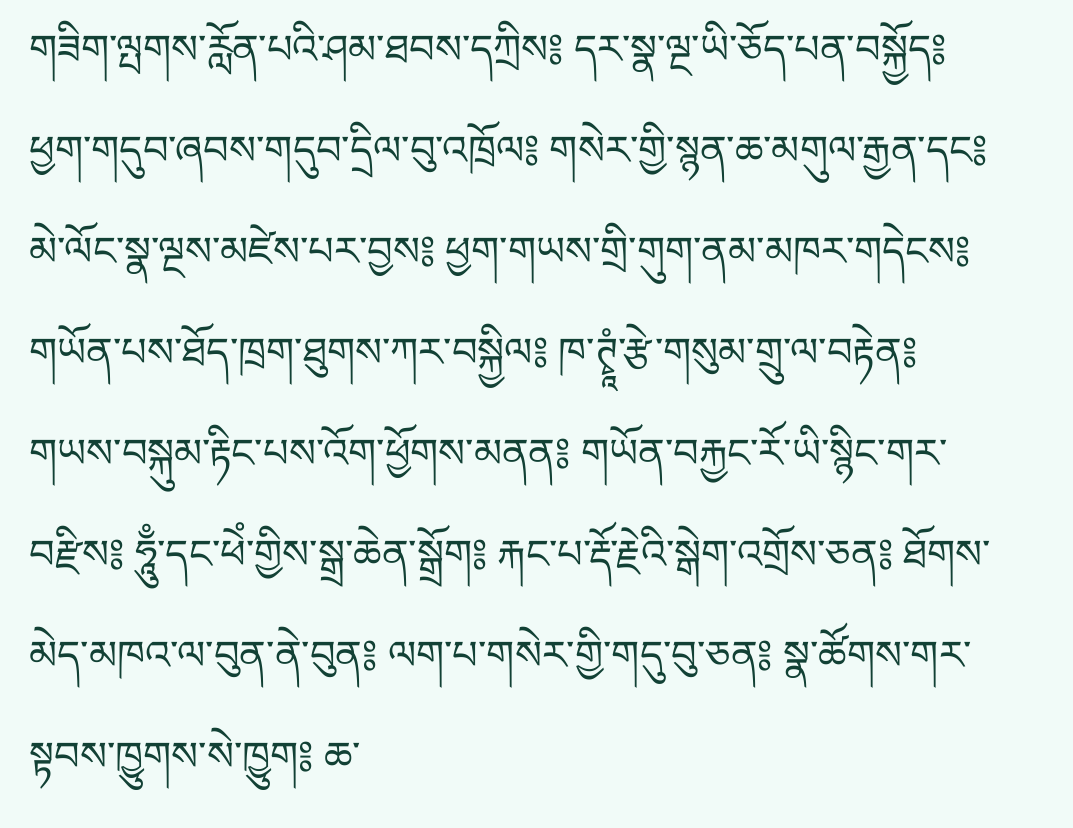གཟིག་ལྤགས་རློན་པའི་ཤམ་ཐབས་དཀྲིས༔ དར་སྣ་ལྔ་ཡི་ཅོད་པན་བསྐྱོད༔ ཕྱག་གདུབ་ཞབས་གདུབ་དྲིལ་བུ་འཁྲོལ༔ གསེར་གྱི་སྙན་ཆ་མགུལ་རྒྱན་དང༔ མེ་ལོང་སྣ་ལྔས་མཛེས་པར་བྱས༔ ཕྱག་གཡས་གྲི་གུག་ནམ་མཁར་གདེངས༔ གཡོན་པས་ཐོད་ཁྲག་ཐུགས་ཀར་བསྐྱིལ༔ ཁ་ཊྭཱཾ་རྩེ་གསུམ་གྲུ་ལ་བརྟེན༔ གཡས་བསྐུམ་རྟིང་པས་འོག་ཕྱོགས་མནན༔ གཡོན་བརྐྱང་རོ་ཡི་སྙིང་གར་བརྫིས༔ ཧཱུྃ་དང་ཕེཾ་གྱིས་སྒྲ་ཆེན་སྒྲོག༔ རྐང་པ་རྡོ་རྗེའི་སྒེག་འགྲོས་ཅན༔ ཐོགས་མེད་མཁའ་ལ་བུན་ནེ་བུན༔ ལག་པ་གསེར་གྱི་གདུ་བུ་ཅན༔ སྣ་ཚོགས་གར་སྟབས་ཁྱུགས་སེ་ཁྱུག༔ ཆ་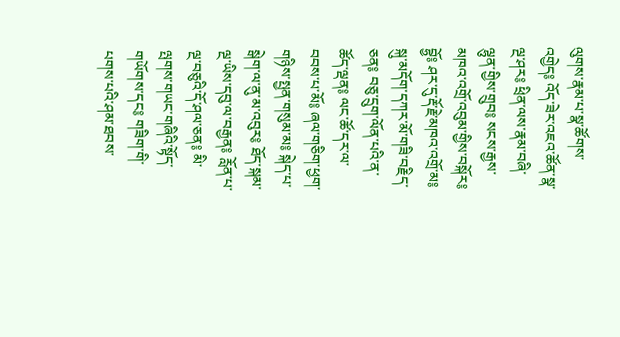ལུགས་རྣམ་པ་སྣ་ཚོགས་འགྱེད༔ འོད་ཟེར་འཇའ་ཚོན་སྣ་ལྔ་ཤར༔ ཕྲིན་ལས་རྣམ་བཞི་ལྷུན་གྱིས་གྲུབ༔ སངས་རྒྱས་མཁའ་འགྲོ་འབུམ་གྱིས་བསྐོར༔ བྷྱོ༔ ཤར་དུ་རྡོ་རྗེ་མཁའ་འགྲོ་མ༔ སྐུ་མདོག་དཀར་མོ་གཟི་བརྗིད་ཅན༔ བཅུ་དྲུག་ལོན་པའི་ན་ཚོད་ལྡན༔ ལང་ཚོ་དར་ལ་བབས་པ་མོ༔ ཞལ་གཅིག་ཕྱག་གཉིས་སྤྱན་གསུམ་མ༔ སྐེད་པ་སྒེག་ལ་ནུ་མ་འབུར༔ ཐོད་སྐམ་ལྔ་ཡིས་དབུ་ལ་བརྒྱན༔ རློན་པ་ལྔ་བཅུའི་དོ་ཤལ་ཅན༔ མི་ལྤགས་གཡང་གཞིའི་སྟོད་གཡོགས་དང༔ གཟིག་གི་པགས་པའི་ཤམ་ཐབས་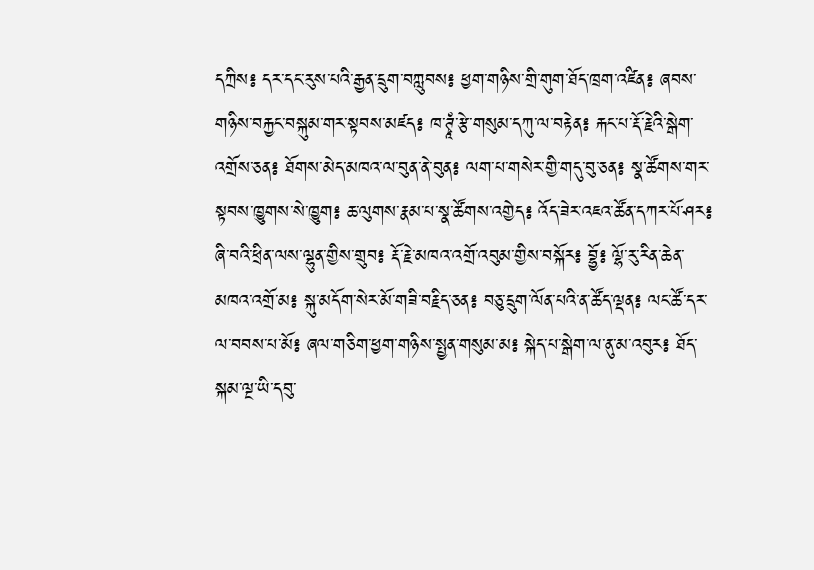དཀྲིས༔ དར་དང་རུས་པའི་རྒྱན་དྲུག་བཀླུབས༔ ཕྱག་གཉིས་གྲི་གུག་ཐོད་ཁྲག་འཛིན༔ ཞབས་གཉིས་བརྐྱང་བསྐུམ་གར་སྟབས་མཛད༔ ཁ་ཊྭཱཾ་རྩེ་གསུམ་དཀུ་ལ་བརྟེན༔ རྐང་པ་རྡོ་རྗེའི་སྒེག་འགྲོས་ཅན༔ ཐོགས་མེད་མཁའ་ལ་བུན་ནེ་བུན༔ ལག་པ་གསེར་གྱི་གདུ་བུ་ཅན༔ སྣ་ཚོགས་གར་སྟབས་ཁྱུགས་སེ་ཁྱུག༔ ཆ་ལུགས་རྣམ་པ་སྣ་ཚོགས་འགྱེད༔ འོད་ཟེར་འཇའ་ཚོན་དཀར་པོ་ཤར༔ ཞི་བའི་ཕྲིན་ལས་ལྷུན་གྱིས་གྲུབ༔ རྡོ་རྗེ་མཁའ་འགྲོ་འབུམ་གྱིས་བསྐོར༔ བྷྱོ༔ ལྷོ་རུ་རིན་ཆེན་མཁའ་འགྲོ་མ༔ སྐུ་མདོག་སེར་མོ་གཟི་བརྗིད་ཅན༔ བཅུ་དྲུག་ལོན་པའི་ན་ཚོད་ལྡན༔ ལང་ཚོ་དར་ལ་བབས་པ་མོ༔ ཞལ་གཅིག་ཕྱག་གཉིས་སྤྱན་གསུམ་མ༔ སྐེད་པ་སྒེག་ལ་ནུ་མ་འབུར༔ ཐོད་སྐམ་ལྔ་ཡི་དབུ་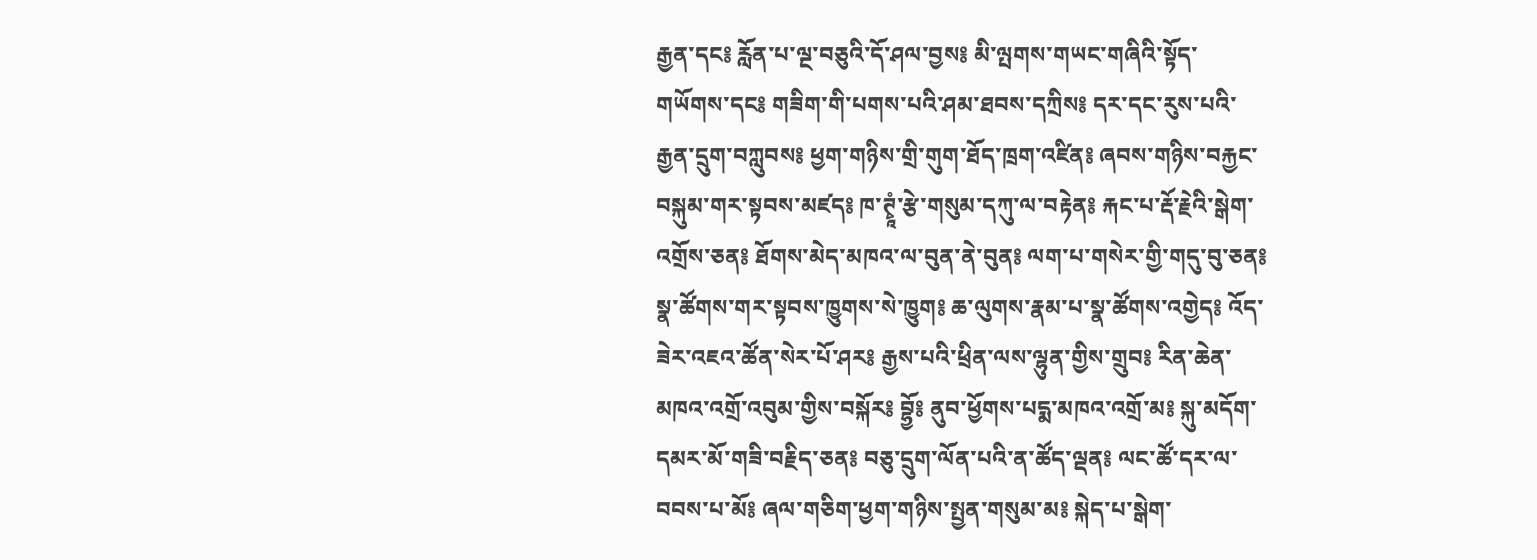རྒྱན་དང༔ རློན་པ་ལྔ་བཅུའི་དོ་ཤལ་བྱས༔ མི་ལྤགས་གཡང་གཞིའི་སྟོད་གཡོགས་དང༔ གཟིག་གི་པགས་པའི་ཤམ་ཐབས་དཀྲིས༔ དར་དང་རུས་པའི་རྒྱན་དྲུག་བཀླུབས༔ ཕྱག་གཉིས་གྲི་གུག་ཐོད་ཁྲག་འཛིན༔ ཞབས་གཉིས་བརྐྱང་བསྐུམ་གར་སྟབས་མཛད༔ ཁ་ཊྭཱཾ་རྩེ་གསུམ་དཀུ་ལ་བརྟེན༔ རྐང་པ་རྡོ་རྗེའི་སྒེག་འགྲོས་ཅན༔ ཐོགས་མེད་མཁའ་ལ་བུན་ནེ་བུན༔ ལག་པ་གསེར་གྱི་གདུ་བུ་ཅན༔ སྣ་ཚོགས་གར་སྟབས་ཁྱུགས་སེ་ཁྱུག༔ ཆ་ལུགས་རྣམ་པ་སྣ་ཚོགས་འགྱེད༔ འོད་ཟེར་འཇའ་ཚོན་སེར་པོ་ཤར༔ རྒྱས་པའི་ཕྲིན་ལས་ལྷུན་གྱིས་གྲུབ༔ རིན་ཆེན་མཁའ་འགྲོ་འབུམ་གྱིས་བསྐོར༔ བྷྱོ༔ ནུབ་ཕྱོགས་པདྨ་མཁའ་འགྲོ་མ༔ སྐུ་མདོག་དམར་མོ་གཟི་བརྗིད་ཅན༔ བཅུ་དྲུག་ལོན་པའི་ན་ཚོད་ལྡན༔ ལང་ཚོ་དར་ལ་བབས་པ་མོ༔ ཞལ་གཅིག་ཕྱག་གཉིས་སྤྱན་གསུམ་མ༔ སྐེད་པ་སྒེག་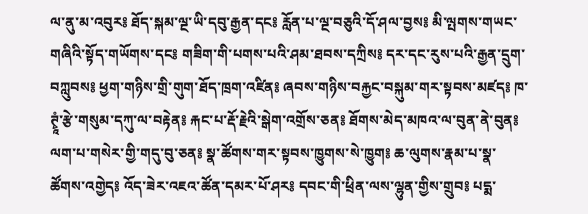ལ་ནུ་མ་འབུར༔ ཐོད་སྐམ་ལྔ་ཡི་དབུ་རྒྱན་དང༔ རློན་པ་ལྔ་བཅུའི་དོ་ཤལ་བྱས༔ མི་ལྤགས་གཡང་གཞིའི་སྟོད་གཡོགས་དང༔ གཟིག་གི་པགས་པའི་ཤམ་ཐབས་དཀྲིས༔ དར་དང་རུས་པའི་རྒྱན་དྲུག་བཀླུབས༔ ཕྱག་གཉིས་གྲི་གུག་ཐོད་ཁྲག་འཛིན༔ ཞབས་གཉིས་བརྐྱང་བསྐུམ་གར་སྟབས་མཛད༔ ཁ་ཊྭཱཾ་རྩེ་གསུམ་དཀུ་ལ་བརྟེན༔ རྐང་པ་རྡོ་རྗེའི་སྒེག་འགྲོས་ཅན༔ ཐོགས་མེད་མཁའ་ལ་བུན་ནེ་བུན༔ ལག་པ་གསེར་གྱི་གདུ་བུ་ཅན༔ སྣ་ཚོགས་གར་སྟབས་ཁྱུགས་སེ་ཁྱུག༔ ཆ་ལུགས་རྣམ་པ་སྣ་ཚོགས་འགྱེད༔ འོད་ཟེར་འཇའ་ཚོན་དམར་པོ་ཤར༔ དབང་གི་ཕྲིན་ལས་ལྷུན་གྱིས་གྲུབ༔ པདྨ་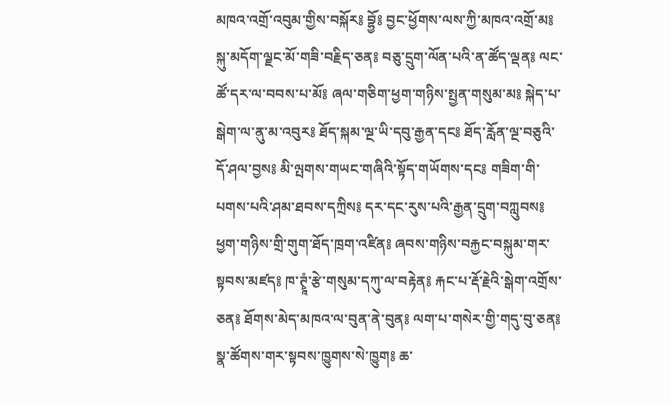མཁའ་འགྲོ་འབུམ་གྱིས་བསྐོར༔ བྷྱོ༔ བྱང་ཕྱོགས་ལས་ཀྱི་མཁའ་འགྲོ་མ༔ སྐུ་མདོག་ལྗང་མོ་གཟི་བརྗིད་ཅན༔ བཅུ་དྲུག་ལོན་པའི་ན་ཚོད་ལྡན༔ ལང་ཚོ་དར་ལ་བབས་པ་མོ༔ ཞལ་གཅིག་ཕྱག་གཉིས་སྤྱན་གསུམ་མ༔ སྐེད་པ་སྒེག་ལ་ནུ་མ་འབུར༔ ཐོད་སྐམ་ལྔ་ཡི་དབུ་རྒྱན་དང༔ ཐོད་རློན་ལྔ་བཅུའི་དོ་ཤལ་བྱས༔ མི་ལྤགས་གཡང་གཞིའི་སྟོད་གཡོགས་དང༔ གཟིག་གི་པགས་པའི་ཤམ་ཐབས་དཀྲིས༔ དར་དང་རུས་པའི་རྒྱན་དྲུག་བཀླུབས༔ ཕྱག་གཉིས་གྲི་གུག་ཐོད་ཁྲག་འཛིན༔ ཞབས་གཉིས་བརྐྱང་བསྐུམ་གར་སྟབས་མཛད༔ ཁ་ཊྭཱཾ་རྩེ་གསུམ་དཀུ་ལ་བརྟེན༔ རྐང་པ་རྡོ་རྗེའི་སྒེག་འགྲོས་ཅན༔ ཐོགས་མེད་མཁའ་ལ་བུན་ནེ་བུན༔ ལག་པ་གསེར་གྱི་གདུ་བུ་ཅན༔ སྣ་ཚོགས་གར་སྟབས་ཁྱུགས་སེ་ཁྱུག༔ ཆ་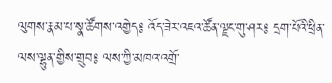ལུགས་རྣམ་པ་སྣ་ཚོགས་འགྱེད༔ འོད་ཟེར་འཇའ་ཚོན་ལྗང་གུ་ཤར༔ དྲག་པོའི་ཕྲིན་ལས་ལྷུན་གྱིས་གྲུབ༔ ལས་ཀྱི་མཁའ་འགྲོ་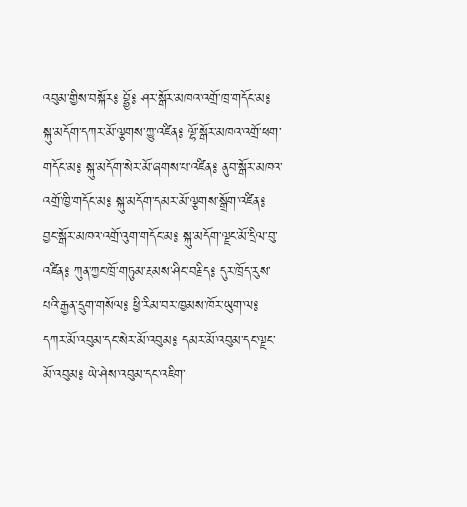འབུམ་གྱིས་བསྐོར༔ བྷྱོ༔ ཤར་སྒོར་མཁའ་འགྲོ་ཁྲ་གདོང་མ༔ སྐུ་མདོག་དཀར་མོ་ལྕགས་ཀྱུ་འཛིན༔ ལྷོ་སྒོར་མཁའ་འགྲོ་ཕག་གདོང་མ༔ སྐུ་མདོག་སེར་མོ་ཞགས་པ་འཛིན༔ ནུབ་སྒོར་མཁའ་འགྲོ་ཁྱི་གདོང་མ༔ སྐུ་མདོག་དམར་མོ་ལྕགས་སྒྲོག་འཛིན༔ བྱང་སྒོར་མཁའ་འགྲོ་འུག་གདོང་མ༔ སྐུ་མདོག་ལྗང་མོ་དྲིལ་བུ་འཛིན༔ ཀུན་ཀྱང་ཁྲོ་གཏུམ་རྔམས་ཤིང་བརྗིད༔ དུར་ཁྲོད་རུས་པའི་རྒྱན་དྲུག་གསོལ༔ ཕྱི་རིམ་བར་ཁྱམས་ཁོར་ཡུག་ལ༔ དཀར་མོ་འབུམ་དང་སེར་མོ་འབུམ༔ དམར་མོ་འབུམ་དང་ལྗང་མོ་འབུམ༔ ཡེ་ཤེས་འབུམ་དང་འཇིག་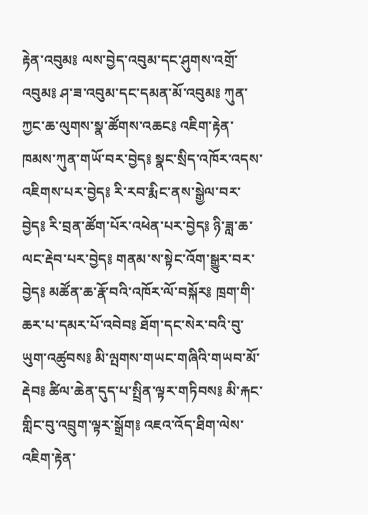རྟེན་འབུམ༔ ལས་བྱེད་འབུམ་དང་ཤུགས་འགྲོ་འབུམ༔ ཤ་ཟ་འབུམ་དང་དམན་མོ་འབུམ༔ ཀུན་ཀྱང་ཆ་ལུགས་སྣ་ཚོགས་འཆང༔ འཇིག་རྟེན་ཁམས་ཀུན་གཡོ་བར་བྱེད༔ སྣང་སྲིད་འཁོར་འདས་འཇིགས་པར་བྱེད༔ རི་རབ་རྨིང་ནས་སྒྱེལ་བར་བྱེད༔ རི་བྲན་ཚོག་པོར་འཕེན་པར་བྱེད༔ ཉི་ཟླ་ཆ་ལང་རྡེབ་པར་བྱེད༔ གནམ་ས་སྟེང་འོག་སྒྱུར་བར་བྱེད༔ མཚོན་ཆ་རྣོ་བའི་འཁོར་ལོ་བསྐོར༔ ཁྲག་གི་ཆར་པ་དམར་པོ་འབེབ༔ ཐོག་དང་སེར་བའི་བུ་ཡུག་འཚུབས༔ མི་ལྤགས་གཡང་གཞིའི་གཡབ་མོ་རྡེབ༔ ཚིལ་ཆེན་དུད་པ་སྤྲིན་ལྟར་གཏིབས༔ མི་རྐང་གླིང་བུ་འབྲུག་ལྟར་སྒྲོག༔ འཇའ་འོད་ཐིག་ལེས་འཇིག་རྟེན་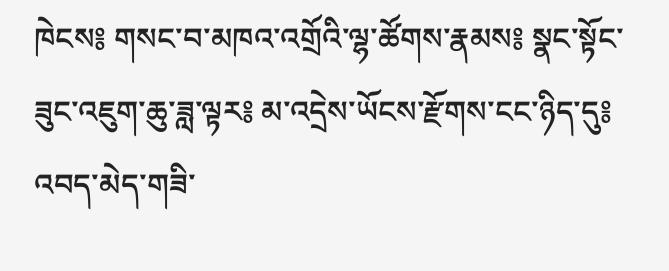ཁེངས༔ གསང་བ་མཁའ་འགྲོའི་ལྷ་ཚོགས་རྣམས༔ སྣང་སྟོང་ཟུང་འཇུག་ཆུ་ཟླ་ལྟར༔ མ་འདྲེས་ཡོངས་རྫོགས་ངང་ཉིད་དུ༔ འབད་མེད་གཟི་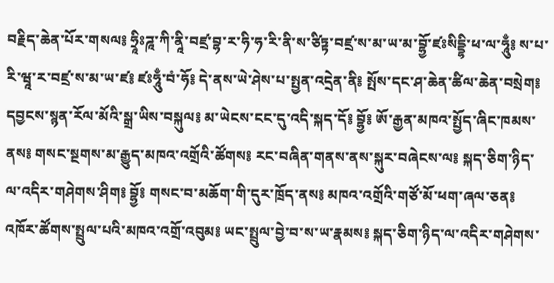བརྗིད་ཆེན་པོར་གསལ༔ ཧྲཱིཿཌཱ་ཀི་ནཱི་བཛྲ་བྷ་ར་ཧི་ཧ་རི་ནི་ས་ཙིཏྟ་བཛྲ་ས་མ་ཡ་མ་བྷྱོ་ཛཿསིདྡྷི་ཕ་ལ་ཧཱུྃ༔ ས་པ་རི་ཝཱ་ར་བཛྲ་ས་མ་ཡ་ཛ༔ ཛཿཧཱུྃ་བཾ་ཧོ༔ དེ་ནས་ཡེ་ཤེས་པ་སྤྱན་འདྲེན་ནི༔ སྤོས་དང་ཤ་ཆེན་ཚིལ་ཆེན་བསྲེག༔ དབྱངས་སྙན་རོལ་མོའི་སྒྲ་ཡིས་བསྐུལ༔ མ་ཡེངས་ངང་དུ་འདི་སྐད་དོ༔ བྷྱོ༔ ཨོ་རྒྱན་མཁའ་སྤྱོད་ཞིང་ཁམས་ནས༔ གསང་སྔགས་མ་རྒྱུད་མཁའ་འགྲོའི་ཚོགས༔ རང་བཞིན་གནས་ནས་སྐུར་བཞེངས་ལ༔ སྐད་ཅིག་ཉིད་ལ་འདིར་གཤེགས་ཤིག༔ བྷྱོ༔ གསང་བ་མཆོག་གི་དུར་ཁྲོད་ནས༔ མཁའ་འགྲོའི་གཙོ་མོ་ཕག་ཞལ་ཅན༔ འཁོར་ཚོགས་སྤྲུལ་པའི་མཁའ་འགྲོ་འབུམ༔ ཡང་སྤྲུལ་བྱེ་བ་ས་ཡ་རྣམས༔ སྐད་ཅིག་ཉིད་ལ་འདིར་གཤེགས་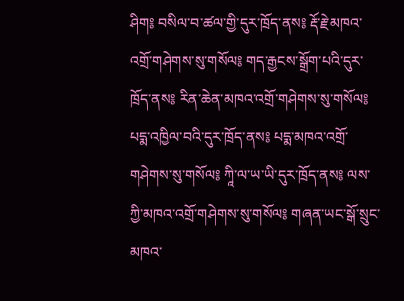ཤིག༔ བསིལ་བ་ཚལ་གྱི་དུར་ཁྲོད་ནས༔ རྡོ་རྗེ་མཁའ་འགྲོ་གཤེགས་སུ་གསོལ༔ གད་རྒྱངས་སྒྲོག་པའི་དུར་ཁྲོད་ནས༔ རིན་ཆེན་མཁའ་འགྲོ་གཤེགས་སུ་གསོལ༔ པདྨ་འཁྱིལ་བའི་དུར་ཁྲོད་ནས༔ པདྨ་མཁའ་འགྲོ་གཤེགས་སུ་གསོལ༔ ཀཱི་ལ་ཡ་ཡི་དུར་ཁྲོད་ནས༔ ལས་ཀྱི་མཁའ་འགྲོ་གཤེགས་སུ་གསོལ༔ གཞན་ཡང་སྒོ་སྲུང་མཁའ་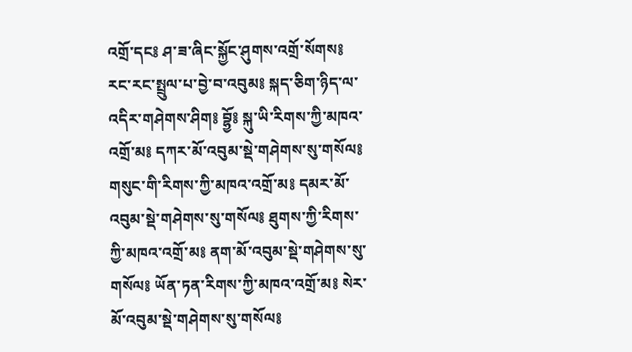འགྲོ་དང༔ ཤ་ཟ་ཞིང་སྐྱོང་ཤུགས་འགྲོ་སོགས༔ རང་རང་སྤྲུལ་པ་བྱེ་བ་འབུམ༔ སྐད་ཅིག་ཉིད་ལ་འདིར་གཤེགས་ཤིག༔ བྷྱོ༔ སྐུ་ཡི་རིགས་ཀྱི་མཁའ་འགྲོ་མ༔ དཀར་མོ་འབུམ་སྡེ་གཤེགས་སུ་གསོལ༔ གསུང་གི་རིགས་ཀྱི་མཁའ་འགྲོ་མ༔ དམར་མོ་འབུམ་སྡེ་གཤེགས་སུ་གསོལ༔ ཐུགས་ཀྱི་རིགས་ཀྱི་མཁའ་འགྲོ་མ༔ ནག་མོ་འབུམ་སྡེ་གཤེགས་སུ་གསོལ༔ ཡོན་ཏན་རིགས་ཀྱི་མཁའ་འགྲོ་མ༔ སེར་མོ་འབུམ་སྡེ་གཤེགས་སུ་གསོལ༔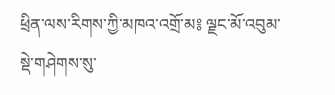ཕྲིན་ལས་རིགས་ཀྱི་མཁའ་འགྲོ་མ༔ ལྗང་མོ་འབུམ་སྡེ་གཤེགས་སུ་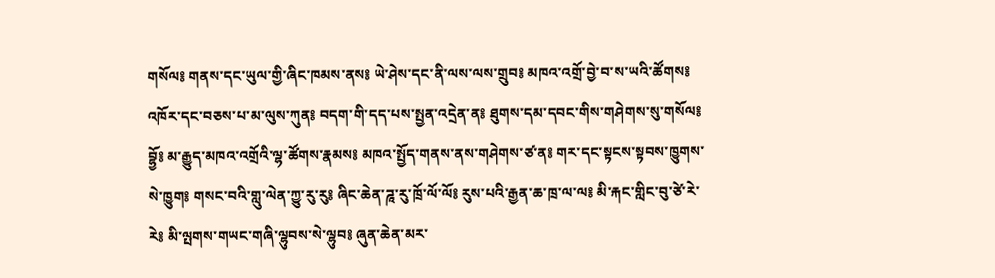གསོལ༔ གནས་དང་ཡུལ་གྱི་ཞིང་ཁམས་ནས༔ ཡེ་ཤེས་དང་ནི་ལས་ལས་གྲུབ༔ མཁའ་འགྲོ་བྱེ་བ་ས་ཡའི་ཚོགས༔ འཁོར་དང་བཅས་པ་མ་ལུས་ཀུན༔ བདག་གི་དད་པས་སྤྱན་འདྲེན་ན༔ ཐུགས་དམ་དབང་གིས་གཤེགས་སུ་གསོལ༔ བྷྱོ༔ མ་རྒྱུད་མཁའ་འགྲོའི་ལྷ་ཚོགས་རྣམས༔ མཁའ་སྤྱོད་གནས་ནས་གཤེགས་ཙ་ན༔ གར་དང་སྟངས་སྟབས་ཁྱུགས་སེ་ཁྱུག༔ གསང་བའི་གླུ་ལེན་ཀྱུ་རུ་རུ༔ ཞིང་ཆེན་ཌཱ་རུ་ཁྲོ་ལོ་ལོ༔ རུས་པའི་རྒྱན་ཆ་ཁྲ་ལ་ལ༔ མི་རྐང་གླིང་བུ་ཙེ་རེ་རེ༔ མི་ལྤགས་གཡང་གཞི་ལྷུབས་སེ་ལྷུབ༔ ཞུན་ཆེན་མར་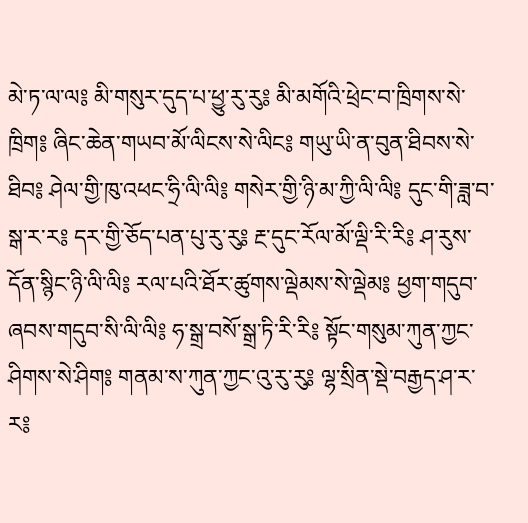མེ་ཏ་ལ་ལ༔ མི་གསུར་དུད་པ་ཕྱུ་རུ་རུ༔ མི་མགོའི་ཕྲེང་བ་ཁྲིགས་སེ་ཁྲིག༔ ཞིང་ཆེན་གཡབ་མོ་ལིངས་སེ་ལིང༔ གཡུ་ཡི་ན་བུན་ཐིབས་སེ་ཐིབ༔ ཤེལ་གྱི་ཁུ་འཕང་ཧྲི་ལི་ལི༔ གསེར་གྱི་ཉི་མ་ཀྱི་ལི་ལི༔ དུང་གི་ཟླ་བ་སྒ་ར་ར༔ དར་གྱི་ཅོད་པན་པུ་རུ་རུ༔ རྔ་དུང་རོལ་མོ་ལྡི་རི་རི༔ ཤ་རུས་དོན་སྙིང་ཉི་ལི་ལི༔ རལ་པའི་ཐོར་ཚུགས་ལྡེམས་སེ་ལྡེམ༔ ཕྱག་གདུབ་ཞབས་གདུབ་སི་ལི་ལི༔ ཧ་སྒྲ་བསོ་སྒྲ་ཏི་རི་རི༔ སྟོང་གསུམ་ཀུན་ཀྱང་ཤིགས་སེ་ཤིག༔ གནམ་ས་ཀུན་ཀྱང་འུ་རུ་རུ༔ ལྷ་སྲིན་སྡེ་བརྒྱད་ཤ་ར་ར༔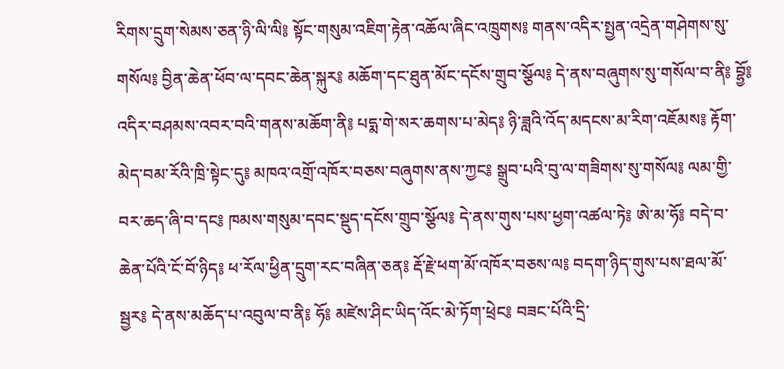རིགས་དྲུག་སེམས་ཅན་ཉི་ལི་ལི༔ སྟོང་གསུམ་འཇིག་རྟེན་འཆོལ་ཞིང་འཁྲུགས༔ གནས་འདིར་སྤྱན་འདྲེན་གཤེགས་སུ་གསོལ༔ བྱིན་ཆེན་ཕོབ་ལ་དབང་ཆེན་སྐུར༔ མཆོག་དང་ཐུན་མོང་དངོས་གྲུབ་སྩོལ༔ དེ་ནས་བཞུགས་སུ་གསོལ་བ་ནི༔ བྷྱོ༔ འདིར་བཤམས་འབར་བའི་གནས་མཆོག་ནི༔ པདྨ་གེ་སར་ཆགས་པ་མེད༔ ཉི་ཟླའི་འོད་མདངས་མ་རིག་འཇོམས༔ རྟོག་མེད་བམ་རོའི་ཁྲི་སྟེང་དུ༔ མཁའ་འགྲོ་འཁོར་བཅས་བཞུགས་ནས་ཀྱང༔ སྒྲུབ་པའི་བུ་ལ་གཟིགས་སུ་གསོལ༔ ལམ་གྱི་བར་ཆད་ཞི་བ་དང༔ ཁམས་གསུམ་དབང་སྡུད་དངོས་གྲུབ་སྩོལ༔ དེ་ནས་གུས་པས་ཕྱག་འཚལ་ཏེ༔ ཨེ་མ་ཧོ༔ བདེ་བ་ཆེན་པོའི་ངོ་བོ་ཉིད༔ ཕ་རོལ་ཕྱིན་དྲུག་རང་བཞིན་ཅན༔ རྡོ་རྗེ་ཕག་མོ་འཁོར་བཅས་ལ༔ བདག་ཉིད་གུས་པས་ཐལ་མོ་སྦྱར༔ དེ་ནས་མཆོད་པ་འབུལ་བ་ནི༔ ཧོ༔ མཛེས་ཤིང་ཡིད་འོང་མེ་ཏོག་ཕྲེང༔ བཟང་པོའི་དྲི་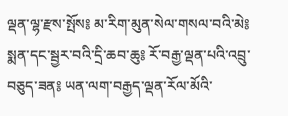ལྡན་ལྷ་རྫས་སྤོས༔ མ་རིག་མུན་སེལ་གསལ་བའི་མེ༔ སྨན་དང་སྦྱར་བའི་དྲི་ཆབ་ཆུ༔ རོ་བརྒྱ་ལྡན་པའི་འབྲུ་བཅུད་ཟན༔ ཡན་ལག་བརྒྱད་ལྡན་རོལ་མོའི་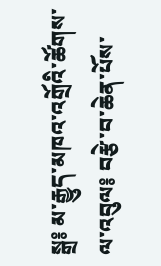སྒྲ༔ མ་རྒྱུད་མཁའ་འགྲོའི་ཚོགས་ལ་འབུལ༔ བརྩེ་བ་ཆེན་པོས་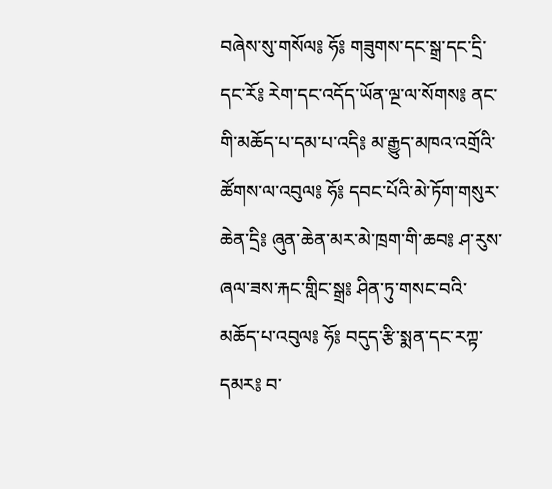བཞེས་སུ་གསོལ༔ ཧོ༔ གཟུགས་དང་སྒྲ་དང་དྲི་དང་རོ༔ རེག་དང་འདོད་ཡོན་ལྔ་ལ་སོགས༔ ནང་གི་མཆོད་པ་དམ་པ་འདི༔ མ་རྒྱུད་མཁའ་འགྲོའི་ཚོགས་ལ་འབུལ༔ ཧོ༔ དབང་པོའི་མེ་ཏོག་གསུར་ཆེན་དྲི༔ ཞུན་ཆེན་མར་མེ་ཁྲག་གི་ཆབ༔ ཤ་རུས་ཞལ་ཟས་རྐང་གླིང་སྒྲ༔ ཤིན་ཏུ་གསང་བའི་མཆོད་པ་འབུལ༔ ཧོ༔ བདུད་རྩི་སྨན་དང་རཀྟ་དམར༔ བ་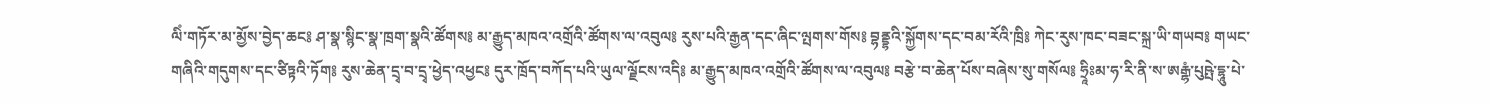ལིཾ་གཏོར་མ་མྱོས་བྱེད་ཆང༔ ཤ་སྣ་སྙིང་སྣ་ཁྲག་སྣའི་ཚོགས༔ མ་རྒྱུད་མཁའ་འགྲོའི་ཚོགས་ལ་འབུལ༔ རུས་པའི་རྒྱན་དང་ཞིང་ལྤགས་གོས༔ བྷནྡྷའི་སྐྱོགས་དང་བམ་རོའི་ཁྲི༔ ཀེང་རུས་ཁང་བཟང་སྐྲ་ཡི་གཡབ༔ གཡང་གཞིའི་གདུགས་དང་ཙིཏྟའི་ཏོག༔ རུས་ཆེན་དྲྭ་བ་དྲྭ་ཕྱེད་འཕྱང༔ དུར་ཁྲོད་བཀོད་པའི་ཡུལ་ལྗོངས་འདི༔ མ་རྒྱུད་མཁའ་འགྲོའི་ཚོགས་ལ་འབུལ༔ བརྩེ་བ་ཆེན་པོས་བཞེས་སུ་གསོལ༔ ཧྲཱིཿམ་ཧ་རི་ནི་ས་ཨརྒྷཾ་པུཥྤེ་དྷཱུ་པེ་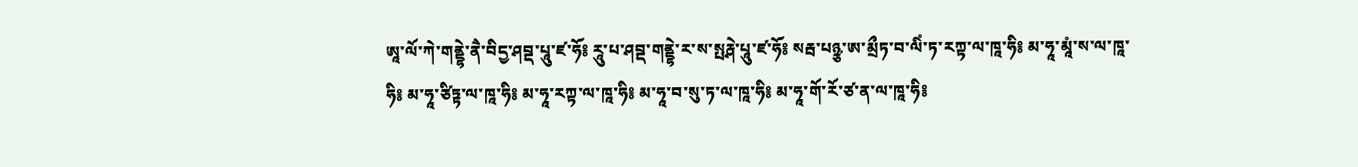ཨཱ་ལོ་ཀེ་གནྡྷེ་ནཻ་བིདྱ་ཤབྡ་པཱུ་ཛ་ཧོ༔ རཱུ་པ་ཤབྡ་གནྡྷེ་ར་ས་སྤརྴེ་པཱུ་ཛ་ཧོ༔ སརྦ་པཉྩ་ཨ་མྲྀཏ་བ་ལིཾ་ཏ་རཀྟ་ལ་ཁཱ་ཧི༔ མ་ཧཱ་མཱཾ་ས་ལ་ཁཱ་ཧི༔ མ་ཧཱ་ཙིཏྟ་ལ་ཁཱ་ཧི༔ མ་ཧཱ་རཀྟ་ལ་ཁཱ་ཧི༔ མ་ཧཱ་བ་སུ་ཏ་ལ་ཁཱ་ཧི༔ མ་ཧཱ་གོ་རོ་ཙ་ན་ལ་ཁཱ་ཧི༔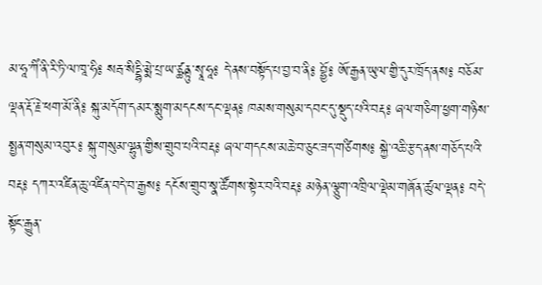མ་ཧཱ་ཀིཾ་ནི་རི་ཏི་ལ་ཁཱ་ཧི༔ སརྦ་སིདྡྷི་མྨེ་པྲ་ཡ་ཙྪནྟུ་སྭཱ་ཧཱ༔ དེ་ནས་བསྟོད་པ་བྱ་བ་ནི༔ བྷྱོ༔ ཨོ་རྒྱན་ཡུལ་གྱི་དུར་ཁྲོད་ནས༔ བཅོམ་ལྡན་རྡོ་རྗེ་ཕག་མོ་ནི༔ སྐུ་མདོག་དམར་སྨུག་མདངས་དང་ལྡན༔ ཁམས་གསུམ་དབང་དུ་སྡུད་པའི་བརྡ༔ ཞལ་གཅིག་ཕྱག་གཉིས་སྤྱན་གསུམ་འབུར༔ སྐུ་གསུམ་ལྷུན་གྱིས་གྲུབ་པའི་བརྡ༔ ཞལ་གདངས་མཆེ་བ་ཅུང་ཟད་གཙིགས༔ སྐྱེ་འཆི་རྩད་ནས་གཅོད་པའི་བརྡ༔ དཀར་འཛིན་ཆུ་འཛིན་བདེ་བ་རྒྱས༔ དངོས་གྲུབ་སྣ་ཚོགས་སྟེར་བའི་བརྡ༔ མཉེན་ལྕུག་འཁྲིལ་ལྡེམ་གཞོན་ཚུལ་ལྡན༔ བདེ་སྟོང་རྒྱུན་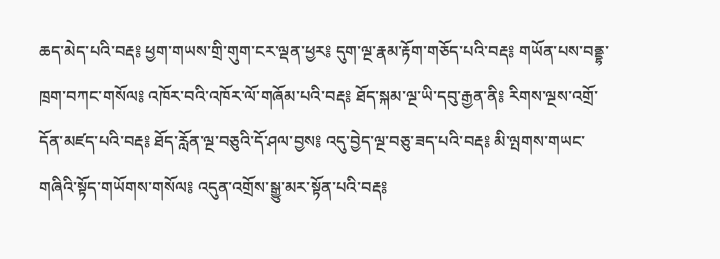ཆད་མེད་པའི་བརྡ༔ ཕྱག་གཡས་གྲི་གུག་ངར་ལྡན་ཕྱར༔ དུག་ལྔ་རྣམ་རྟོག་གཅོད་པའི་བརྡ༔ གཡོན་པས་བནྡྷ་ཁྲག་བཀང་གསོལ༔ འཁོར་བའི་འཁོར་ལོ་གཞོམ་པའི་བརྡ༔ ཐོད་སྐམ་ལྔ་ཡི་དབུ་རྒྱན་ནི༔ རིགས་ལྔས་འགྲོ་དོན་མཛད་པའི་བརྡ༔ ཐོད་རློན་ལྔ་བཅུའི་དོ་ཤལ་བྱས༔ འདུ་བྱེད་ལྔ་བཅུ་ཟད་པའི་བརྡ༔ མི་ལྤགས་གཡང་གཞིའི་སྟོད་གཡོགས་གསོལ༔ འདུན་འགྲོས་སྒྱུ་མར་སྟོན་པའི་བརྡ༔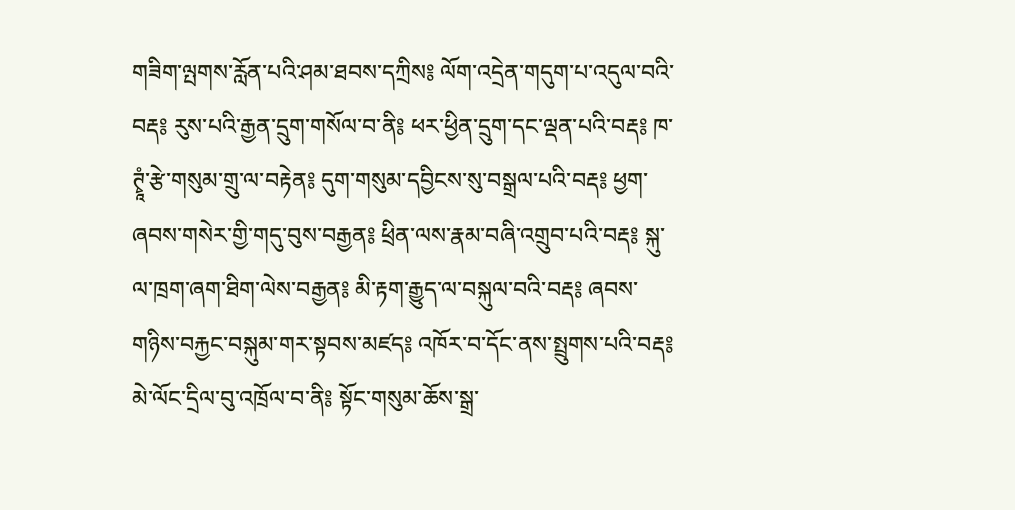གཟིག་ལྤགས་རློན་པའི་ཤམ་ཐབས་དཀྲིས༔ ལོག་འདྲེན་གདུག་པ་འདུལ་བའི་བརྡ༔ རུས་པའི་རྒྱན་དྲུག་གསོལ་བ་ནི༔ ཕར་ཕྱིན་དྲུག་དང་ལྡན་པའི་བརྡ༔ ཁ་ཊྭཱཾ་རྩེ་གསུམ་གྲུ་ལ་བརྟེན༔ དུག་གསུམ་དབྱིངས་སུ་བསྒྲལ་པའི་བརྡ༔ ཕྱག་ཞབས་གསེར་གྱི་གདུ་བུས་བརྒྱན༔ ཕྲིན་ལས་རྣམ་བཞི་འགྲུབ་པའི་བརྡ༔ སྐུ་ལ་ཁྲག་ཞག་ཐིག་ལེས་བརྒྱན༔ མི་རྟག་རྒྱུད་ལ་བསྐུལ་བའི་བརྡ༔ ཞབས་གཉིས་བརྐྱང་བསྐུམ་གར་སྟབས་མཛད༔ འཁོར་བ་དོང་ནས་སྤྲུགས་པའི་བརྡ༔ མེ་ལོང་དྲིལ་བུ་འཁྲོལ་བ་ནི༔ སྟོང་གསུམ་ཆོས་སྒྲ་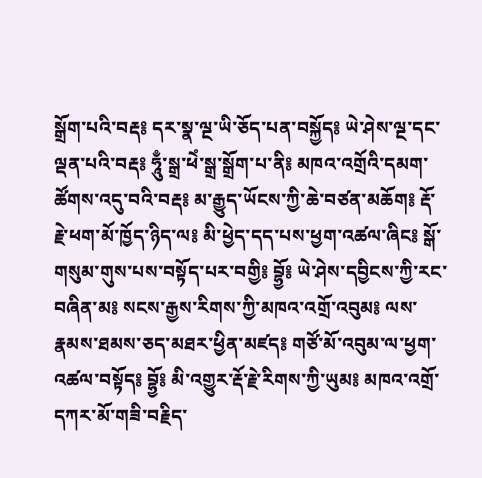སྒྲོག་པའི་བརྡ༔ དར་སྣ་ལྔ་ཡི་ཅོད་པན་བསྐྱོད༔ ཡེ་ཤེས་ལྔ་དང་ལྡན་པའི་བརྡ༔ ཧཱུྃ་སྒྲ་ཕེཾ་སྒྲ་སྒྲོག་པ་ནི༔ མཁའ་འགྲོའི་དམག་ཚོགས་འདུ་བའི་བརྡ༔ མ་རྒྱུད་ཡོངས་ཀྱི་ཆེ་བཙན་མཆོག༔ རྡོ་རྗེ་ཕག་མོ་ཁྱོད་ཉིད་ལ༔ མི་ཕྱེད་དད་པས་ཕྱག་འཚལ་ཞིང༔ སྒོ་གསུམ་གུས་པས་བསྟོད་པར་བགྱི༔ བྷྱོ༔ ཡེ་ཤེས་དབྱིངས་ཀྱི་རང་བཞིན་མ༔ སངས་རྒྱས་རིགས་ཀྱི་མཁའ་འགྲོ་འབུམ༔ ལས་རྣམས་ཐམས་ཅད་མཐར་ཕྱིན་མཛད༔ གཙོ་མོ་འབུམ་ལ་ཕྱག་འཚལ་བསྟོད༔ བྷྱོ༔ མི་འགྱུར་རྡོ་རྗེ་རིགས་ཀྱི་ཡུམ༔ མཁའ་འགྲོ་དཀར་མོ་གཟི་བརྗིད་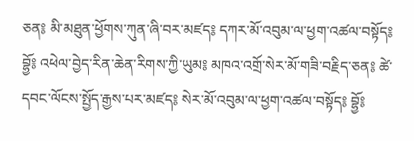ཅན༔ མི་མཐུན་ཕྱོགས་ཀུན་ཞི་བར་མཛད༔ དཀར་མོ་འབུམ་ལ་ཕྱག་འཚལ་བསྟོད༔ བྷྱོ༔ འཕེལ་བྱེད་རིན་ཆེན་རིགས་ཀྱི་ཡུམ༔ མཁའ་འགྲོ་སེར་མོ་གཟི་བརྗིད་ཅན༔ ཚེ་དབང་ལོངས་སྤྱོད་རྒྱས་པར་མཛད༔ སེར་མོ་འབུམ་ལ་ཕྱག་འཚལ་བསྟོད༔ བྷྱོ༔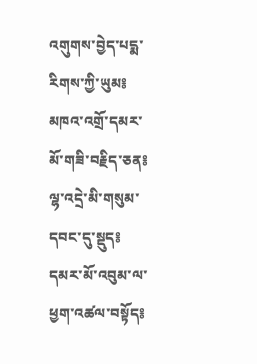འགུགས་བྱེད་པདྨ་རིགས་ཀྱི་ཡུམ༔ མཁའ་འགྲོ་དམར་མོ་གཟི་བརྗིད་ཅན༔ ལྷ་འདྲེ་མི་གསུམ་དབང་དུ་སྡུད༔ དམར་མོ་འབུམ་ལ་ཕྱག་འཚལ་བསྟོད༔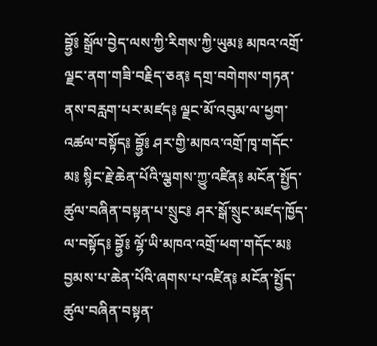བྷྱོ༔ སྒྲོལ་བྱེད་ལས་ཀྱི་རིགས་ཀྱི་ཡུམ༔ མཁའ་འགྲོ་ལྗང་ནག་གཟི་བརྗིད་ཅན༔ དགྲ་བགེགས་གཏན་ནས་བརླག་པར་མཛད༔ ལྗང་མོ་འབུམ་ལ་ཕྱག་འཚལ་བསྟོད༔ བྷྱོ༔ ཤར་གྱི་མཁའ་འགྲོ་ཁྭ་གདོང་མ༔ སྙིང་རྗེ་ཆེན་པོའི་ལྕགས་ཀྱུ་འཛིན༔ མངོན་སྤྱོད་ཚུལ་བཞིན་བསྟན་པ་སྲུང༔ ཤར་སྒོ་སྲུང་མཛད་ཁྱོད་ལ་བསྟོད༔ བྷྱོ༔ ལྷོ་ཡི་མཁའ་འགྲོ་ཕག་གདོང་མ༔ བྱམས་པ་ཆེན་པོའི་ཞགས་པ་འཛིན༔ མངོན་སྤྱོད་ཚུལ་བཞིན་བསྟན་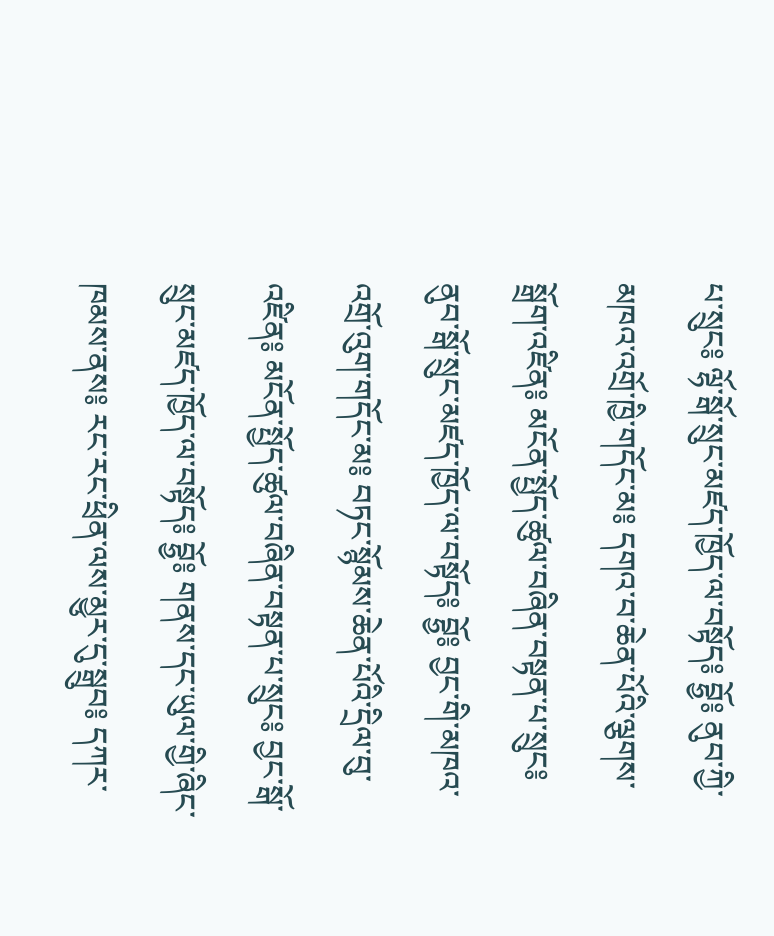པ་སྲུང༔ ལྷོ་སྒོ་སྲུང་མཛད་ཁྱོད་ལ་བསྟོད༔ བྷྱོ༔ ནུབ་ཀྱི་མཁའ་འགྲོ་ཁྱི་གདོང་མ༔ དགའ་བ་ཆེན་པོའི་ལྕགས་སྒྲོག་འཛིན༔ མངོན་སྤྱོད་ཚུལ་བཞིན་བསྟན་པ་སྲུང༔ ནུབ་སྒོ་སྲུང་མཛད་ཁྱོད་ལ་བསྟོད༔ བྷྱོ༔ བྱང་གི་མཁའ་འགྲོ་འུག་གདོང་མ༔ བཏང་སྙོམས་ཆེན་པོའི་དྲིལ་བུ་འཛིན༔ མངོན་སྤྱོད་ཚུལ་བཞིན་བསྟན་པ་སྲུང༔ བྱང་སྒོ་སྲུང་མཛད་ཁྱོད་ལ་བསྟོད༔ བྷྱོ༔ གནས་དང་ཡུལ་གྱི་ཞིང་ཁམས་ནས༔ རང་རང་ཕྲིན་ལས་མྱུར་དུ་སྒྲུབ༔ དཀར་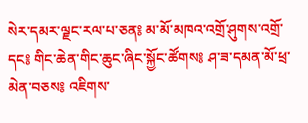སེར་དམར་ལྗང་རལ་པ་ཅན༔ མ་མོ་མཁའ་འགྲོ་ཤུགས་འགྲོ་དང༔ གིང་ཆེན་གིང་ཆུང་ཞིང་སྐྱོང་ཚོགས༔ ཤ་ཟ་དམན་མོ་ཕྲ་མེན་བཅས༔ འཇིགས་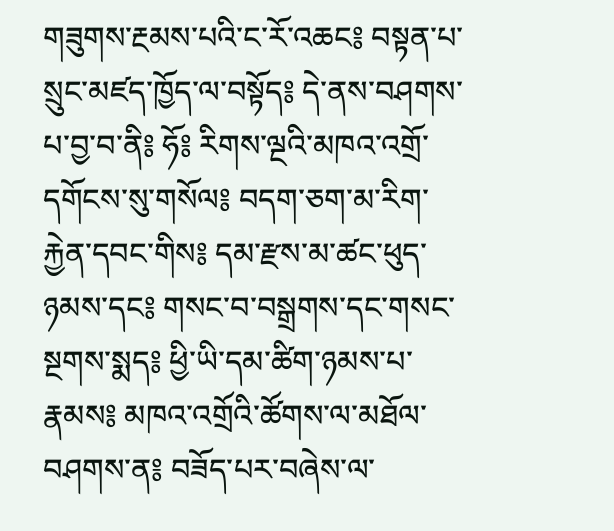གཟུགས་རྔམས་པའི་ང་རོ་འཆང༔ བསྟན་པ་སྲུང་མཛད་ཁྱོད་ལ་བསྟོད༔ དེ་ནས་བཤགས་པ་བྱ་བ་ནི༔ ཧོ༔ རིགས་ལྔའི་མཁའ་འགྲོ་དགོངས་སུ་གསོལ༔ བདག་ཅག་མ་རིག་རྐྱེན་དབང་གིས༔ དམ་རྫས་མ་ཚང་ཕུད་ཉམས་དང༔ གསང་བ་བསྒྲགས་དང་གསང་སྔགས་སྨད༔ ཕྱི་ཡི་དམ་ཚིག་ཉམས་པ་རྣམས༔ མཁའ་འགྲོའི་ཚོགས་ལ་མཐོལ་བཤགས་ན༔ བཟོད་པར་བཞེས་ལ་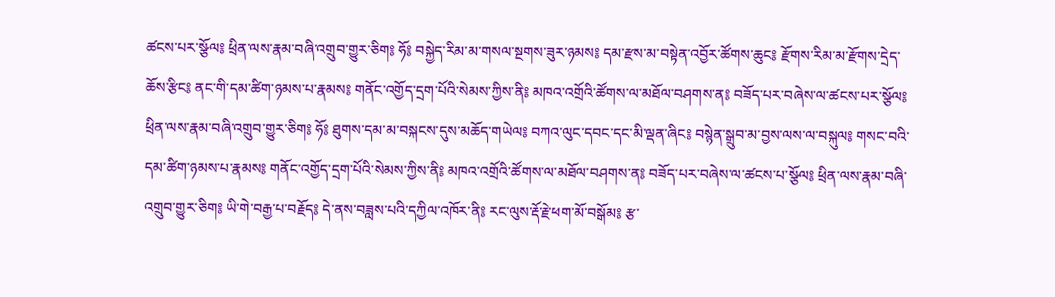ཚངས་པར་སྩོལ༔ ཕྲིན་ལས་རྣམ་བཞི་འགྲུབ་གྱུར་ཅིག༔ ཧོ༔ བསྐྱེད་རིམ་མ་གསལ་སྔགས་ཟུར་ཉམས༔ དམ་རྫས་མ་བསྟེན་འབྱོར་ཚོགས་ཆུང༔ རྫོགས་རིམ་མ་རྫོགས་དྲེད་ཆོས་རྩིང༔ ནང་གི་དམ་ཚིག་ཉམས་པ་རྣམས༔ གནོང་འགྱོད་དྲག་པོའི་སེམས་ཀྱིས་ནི༔ མཁའ་འགྲོའི་ཚོགས་ལ་མཐོལ་བཤགས་ན༔ བཟོད་པར་བཞེས་ལ་ཚངས་པར་སྩོལ༔ ཕྲིན་ལས་རྣམ་བཞི་འགྲུབ་གྱུར་ཅིག༔ ཧོ༔ ཐུགས་དམ་མ་བསྐངས་དུས་མཆོད་གཡེལ༔ བཀའ་ལུང་དབང་དང་མི་ལྡན་ཞིང༔ བསྙེན་སྒྲུབ་མ་བྱས་ལས་ལ་བསྐུལ༔ གསང་བའི་དམ་ཚིག་ཉམས་པ་རྣམས༔ གནོང་འགྱོད་དྲག་པོའི་སེམས་ཀྱིས་ནི༔ མཁའ་འགྲོའི་ཚོགས་ལ་མཐོལ་བཤགས་ན༔ བཟོད་པར་བཞེས་ལ་ཚངས་པ་སྩོལ༔ ཕྲིན་ལས་རྣམ་བཞི་འགྲུབ་གྱུར་ཅིག༔ ཡི་གེ་བརྒྱ་པ་བརྗོད༔ དེ་ནས་བཟླས་པའི་དཀྱིལ་འཁོར་ནི༔ རང་ལུས་རྡོ་རྗེ་ཕག་མོ་བསྒོམ༔ རྩ་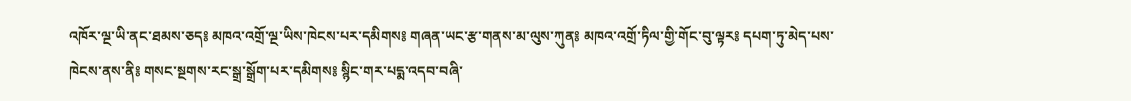འཁོར་ལྔ་ཡི་ནང་ཐམས་ཅད༔ མཁའ་འགྲོ་ལྔ་ཡིས་ཁེངས་པར་དམིགས༔ གཞན་ཡང་རྩ་གནས་མ་ལུས་ཀུན༔ མཁའ་འགྲོ་ཏིལ་གྱི་གོང་བུ་ལྟར༔ དཔག་ཏུ་མེད་པས་ཁེངས་ནས་ནི༔ གསང་སྔགས་རང་སྒྲ་སྒྲོག་པར་དམིགས༔ སྙིང་གར་པདྨ་འདབ་བཞི་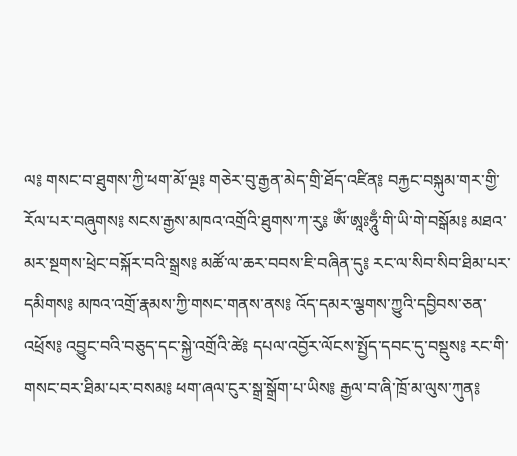ལ༔ གསང་བ་ཐུགས་ཀྱི་ཕག་མོ་ལྔ༔ གཅེར་བུ་རྒྱན་མེད་གྲི་ཐོད་འཛིན༔ བརྐྱང་བསྐུམ་གར་གྱི་རོལ་པར་བཞུགས༔ སངས་རྒྱས་མཁའ་འགྲོའི་ཐུགས་ཀ་རུ༔ ཨོཾ་ཨཱཿཧཱུྃ་གི་ཡི་གེ་བསྒོམ༔ མཐའ་མར་སྔགས་ཕྲེང་བསྐོར་བའི་སྒྲས༔ མཚོ་ལ་ཆར་བབས་ཇི་བཞིན་དུ༔ རང་ལ་སིབ་སིབ་ཐིམ་པར་དམིགས༔ མཁའ་འགྲོ་རྣམས་ཀྱི་གསང་གནས་ནས༔ འོད་དམར་ལྕགས་ཀྱུའི་དབྱིབས་ཅན་འཕྲོས༔ འབྱུང་བའི་བཅུད་དང་སྐྱེ་འགྲོའི་ཚེ༔ དཔལ་འབྱོར་ལོངས་སྤྱོད་དབང་དུ་བསྡུས༔ རང་གི་གསང་བར་ཐིམ་པར་བསམ༔ ཕག་ཞལ་ངུར་སྒྲ་སྒྲོག་པ་ཡིས༔ རྒྱལ་བ་ཞི་ཁྲོ་མ་ལུས་ཀུན༔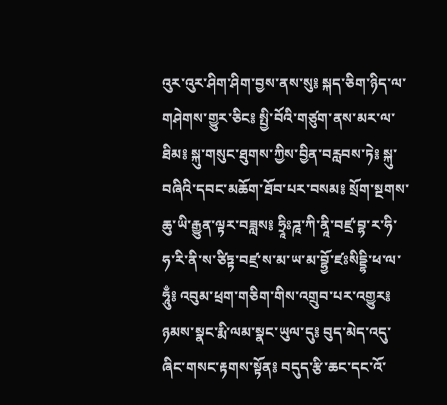འུར་འུར་ཤིག་ཤིག་བྱས་ནས་སུ༔ སྐད་ཅིག་ཉིད་ལ་གཤེགས་གྱུར་ཅིང༔ སྤྱི་བོའི་གཙུག་ནས་མར་ལ་ཐིམ༔ སྐུ་གསུང་ཐུགས་ཀྱིས་བྱིན་བརླབས་ཏེ༔ སྐུ་བཞིའི་དབང་མཆོག་ཐོབ་པར་བསམ༔ སྲོག་སྔགས་ཆུ་ཡི་རྒྱུན་ལྟར་བཟླས༔ ཧྲཱིཿཌཱ་ཀི་ནཱི་བཛྲ་བྷ་ར་ཧི་ཧ་རི་ནི་ས་ཙིཏྟ་བཛྲ་ས་མ་ཡ་མ་བྷྱོ་ཛཿསིདྡྷི་ཕ་ལ་ཧཱུྃ༔ འབུམ་ཕྲག་གཅིག་གིས་འགྲུབ་པར་འགྱུར༔ ཉམས་སྣང་རྨི་ལམ་སྣང་ཡུལ་དུ༔ བུད་མེད་འདུ་ཞིང་གསང་རྟགས་སྟོན༔ བདུད་རྩི་ཆང་དང་འོ་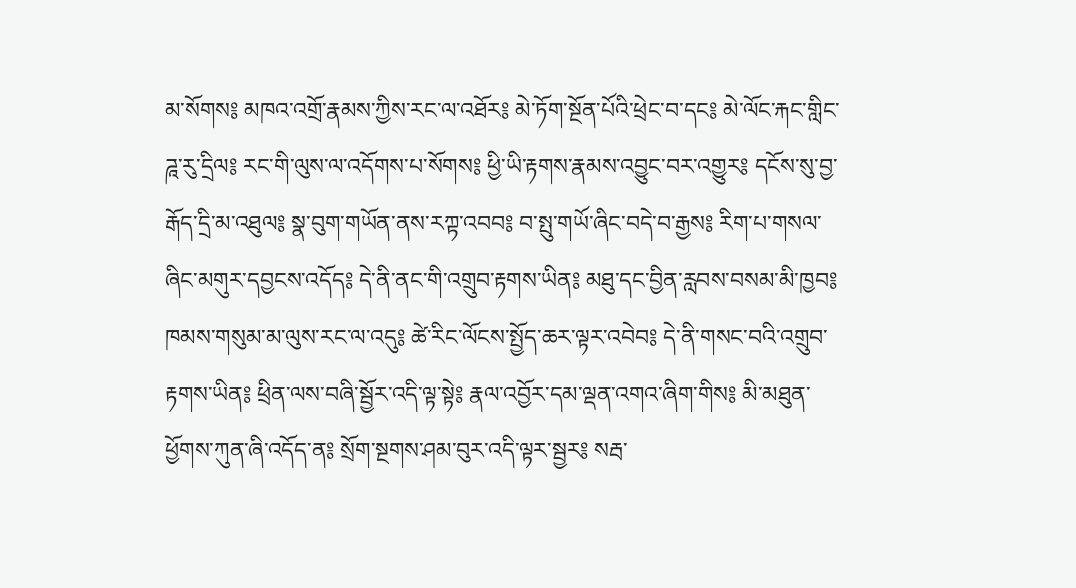མ་སོགས༔ མཁའ་འགྲོ་རྣམས་ཀྱིས་རང་ལ་འཐོར༔ མེ་ཏོག་སྔོན་པོའི་ཕྲེང་བ་དང༔ མེ་ལོང་རྐང་གླིང་ཌཱ་རུ་དྲིལ༔ རང་གི་ལུས་ལ་འདོགས་པ་སོགས༔ ཕྱི་ཡི་རྟགས་རྣམས་འབྱུང་བར་འགྱུར༔ དངོས་སུ་བྱ་རྒོད་དྲི་མ་འཐུལ༔ སྣ་བུག་གཡོན་ནས་རཀྟ་འབབ༔ བ་སྤུ་གཡོ་ཞིང་བདེ་བ་རྒྱས༔ རིག་པ་གསལ་ཞིང་མགུར་དབྱངས་འདོད༔ དེ་ནི་ནང་གི་འགྲུབ་རྟགས་ཡིན༔ མཐུ་དང་བྱིན་རླབས་བསམ་མི་ཁྱབ༔ ཁམས་གསུམ་མ་ལུས་རང་ལ་འདུ༔ ཚེ་རིང་ལོངས་སྤྱོད་ཆར་ལྟར་འབེབ༔ དེ་ནི་གསང་བའི་འགྲུབ་རྟགས་ཡིན༔ ཕྲིན་ལས་བཞི་སྦྱོར་འདི་ལྟ་སྟེ༔ རྣལ་འབྱོར་དམ་ལྡན་འགའ་ཞིག་གིས༔ མི་མཐུན་ཕྱོགས་ཀུན་ཞི་འདོད་ན༔ སྲོག་སྔགས་ཤམ་བུར་འདི་ལྟར་སྦྱར༔ སརྦ་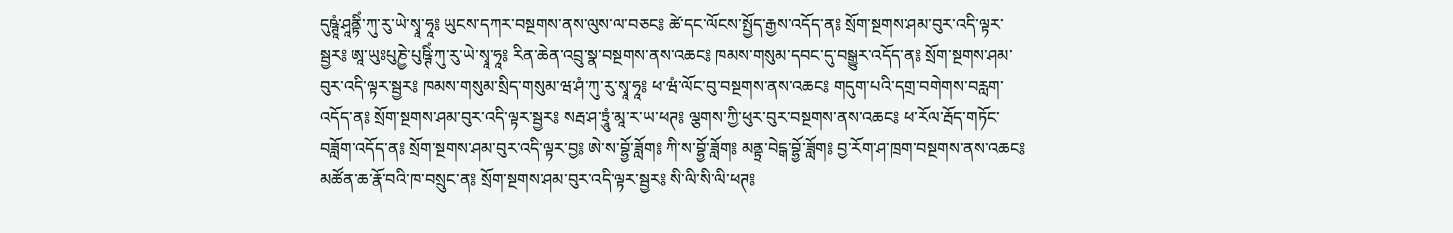དུཥྚཱཾ་ཤཱནྟིཾ་ཀུ་རུ་ཡེ་སྭཱ་ཧཱ༔ ཡུངས་དཀར་བསྔགས་ནས་ལུས་ལ་བཅང༔ ཚེ་དང་ལོངས་སྤྱོད་རྒྱས་འདོད་ན༔ སྲོག་སྔགས་ཤམ་བུར་འདི་ལྟར་སྦྱར༔ ཨཱ་ཡུཿཔུཎྱེ་པུཥྚིཾ་ཀུ་རུ་ཡེ་སྭཱ་ཧཱ༔ རིན་ཆེན་འབྲུ་སྣ་བསྔགས་ནས་འཆང༔ ཁམས་གསུམ་དབང་དུ་བསྒྱུར་འདོད་ན༔ སྲོག་སྔགས་ཤམ་བུར་འདི་ལྟར་སྦྱར༔ ཁམས་གསུམ་སྲིད་གསུམ་ཝ་ཤཾ་ཀུ་རུ་སྭཱ་ཧཱ༔ ཕ་ཝཾ་ལོང་བུ་བསྔགས་ནས་འཆང༔ གདུག་པའི་དགྲ་བགེགས་བརླག་འདོད་ན༔ སྲོག་སྔགས་ཤམ་བུར་འདི་ལྟར་སྦྱར༔ སརྦ་ཤ་ཏྲཱུཾ་མཱ་ར་ཡ་ཕཊ༔ ལྕགས་ཀྱི་ཕུར་བུར་བསྔགས་ནས་འཆང༔ ཕ་རོལ་རྦོད་གཏོང་བཟློག་འདོད་ན༔ སྲོག་སྔགས་ཤམ་བུར་འདི་ལྟར་བྱ༔ ཨེ་ས་བྷྱོ་ཟློག༔ ཀི་ས་བྷྱོ་ཟློག༔ མནྟྲ་བེངྒ་བྷྱོ་ཟློག༔ བྱ་རོག་ཤ་ཁྲག་བསྔགས་ནས་འཆང༔ མཚོན་ཆ་རྣོ་བའི་ཁ་བསྲུང་ན༔ སྲོག་སྔགས་ཤམ་བུར་འདི་ལྟར་སྦྱར༔ སི་ལི་སི་ལི་ཕཊ༔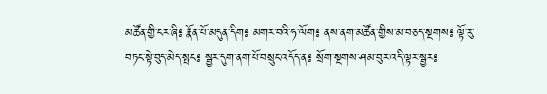མཚོན་གྱི་ངར་ཞི༔ རྣོན་པོ་མདུན་དིག༔ མགར་བའི་ཧ་ལོག༔ ནས་ནག་མཚོན་གྱིས་མ་བཅད་སྔགས༔ ལྟོ་རུ་བཏང་སྟེ་བུད་མེད་སྤང༔ སྦྱར་དུག་ནག་པོ་བསྲུང་འདོད་ན༔ སྲོག་སྔགས་ཤམ་བུར་འདི་ལྟར་སྦྱར༔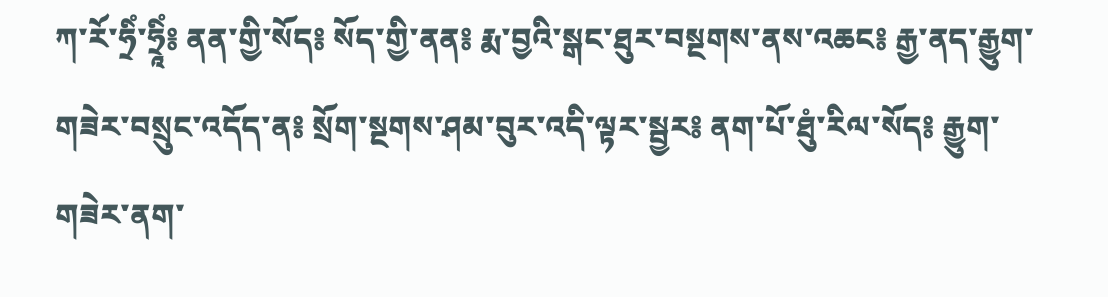ཀ་རོ་ཧྲིཾ་ཧྲཱིཾ༔ ནན་གྱི་སོད༔ སོད་གྱི་ནན༔ རྨ་བྱའི་སྒང་ཐུར་བསྔགས་ནས་འཆང༔ རྒྱ་ནད་རྒྱུག་གཟེར་བསྲུང་འདོད་ན༔ སྲོག་སྔགས་ཤམ་བུར་འདི་ལྟར་སྦྱར༔ ནག་པོ་ཐུཾ་རིལ་སོད༔ རྒྱུག་གཟེར་ནག་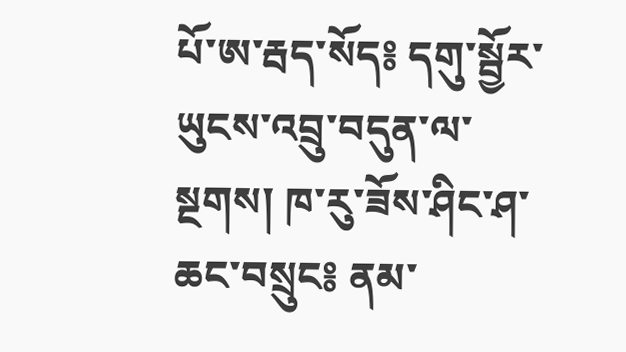པོ་ཨ་རྦད་སོད༔ དགུ་སྦྱོར་ཡུངས་འབྲུ་བདུན་ལ་སྔགས། ཁ་རུ་ཟོས་ཤིང་ཤ་ཆང་བསྲུང༔ ནམ་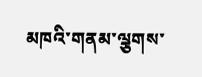མཁའི་གནམ་ལྕགས་